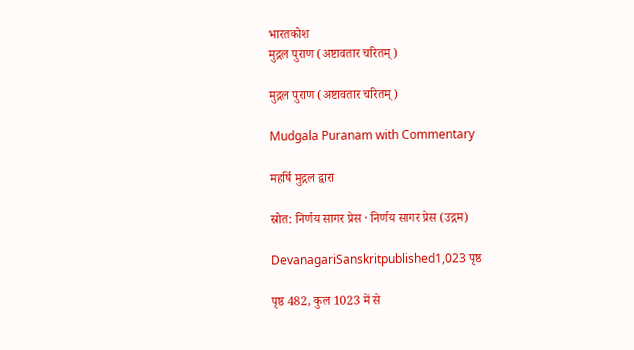भारतकोश
मुद्गल पुराण (अष्टावतार चरितम्)

मुद्गल पुराण (अष्टावतार चरितम्)

Mudgala Puranam with Commentary

महर्षि मुद्गल द्वारा

स्रोत: निर्णय सागर प्रेस · निर्णय सागर प्रेस (उद्गम)

DevanagariSanskritpublished1,023 पृष्ठ

पृष्ठ 482, कुल 1023 में से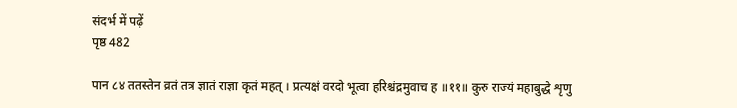संदर्भ में पढ़ें
पृष्ठ 482

पान ८४ ततस्तेन व्रतं तत्र ज्ञातं राज्ञा कृतं महत् । प्रत्यक्षं वरदो भूत्वा हरिश्चंद्रमुवाच ह ॥११॥ कुरु राज्यं महाबुद्धे शृणु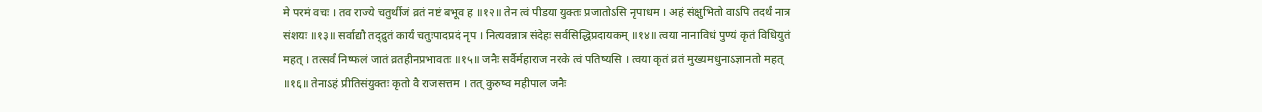मे परमं वचः । तव राज्ये चतुर्थीजं व्रतं नष्टं बभूव ह ॥१२॥ तेन त्वं पीडया युक्तः प्रजातोऽसि नृपाधम । अहं संक्षुभितो वाऽपि तदर्थं नात्र संशयः ॥१३॥ सर्वाद्यौ तद्द्रुतं कार्यं चतुःपादप्रदं नृप । नित्यवन्नात्र संदेहः सर्वसिद्धिप्रदायकम् ॥१४॥ त्वया नानाविधं पुण्यं कृतं विधियुतं महत् । तत्सर्वं निष्फलं जातं व्रतहीनप्रभावतः ॥१५॥ जनैः सर्वैर्महाराज नरके त्वं पतिष्यसि । त्वया कृतं व्रतं मुख्यमधुनाऽज्ञानतो महत् ॥१६॥ तेनाऽहं प्रीतिसंयुक्तः कृतो वै राजसत्तम । तत् कुरुष्व महीपाल जनैः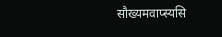सौख्यमवाप्स्यसि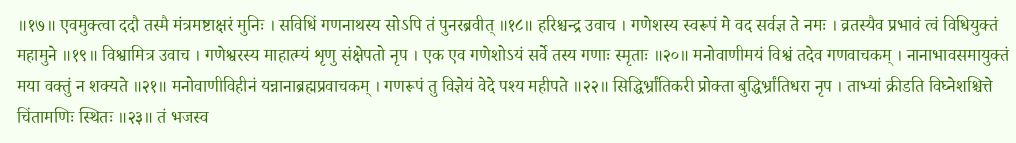॥१७॥ एवमुक्त्वा ददौ तस्मै मंत्रमष्टाक्षरं मुनिः । सविधिं गणनाथस्य सोऽपि तं पुनरब्रवीत् ॥१८॥ हरिश्चन्द्र उवाच । गणेशस्य स्वरूपं मे वद सर्वज्ञ ते नमः । व्रतस्यैव प्रभावं त्वं विधियुक्तं महामुने ॥१९॥ विश्वामित्र उवाच । गणेश्वरस्य माहात्म्यं शृणु संक्षेपतो नृप । एक एव गणेशोऽयं सर्वे तस्य गणाः स्मृताः ॥२०॥ मनोवाणीमयं विश्वं तदेव गणवाचकम् । नानाभावसमायुक्तं मया वक्तुं न शक्यते ॥२१॥ मनोवाणीविहीनं यन्नानाब्रह्मप्रवाचकम् । गणरूपं तु विज्ञेयं वेदे पश्य महीपते ॥२२॥ सिद्धिर्भ्रांतिकरी प्रोक्ता बुद्धिर्भ्रांतिधरा नृप । ताभ्यां क्रीडति विघ्नेशश्चित्ते चिंतामणिः स्थितः ॥२३॥ तं भजस्व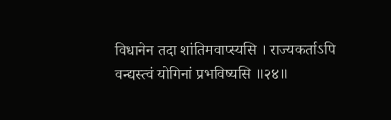विधानेन तदा शांतिमवाप्स्यसि । राज्यकर्ताऽपि वन्द्यस्त्वं योगिनां प्रभविष्यसि ॥२४॥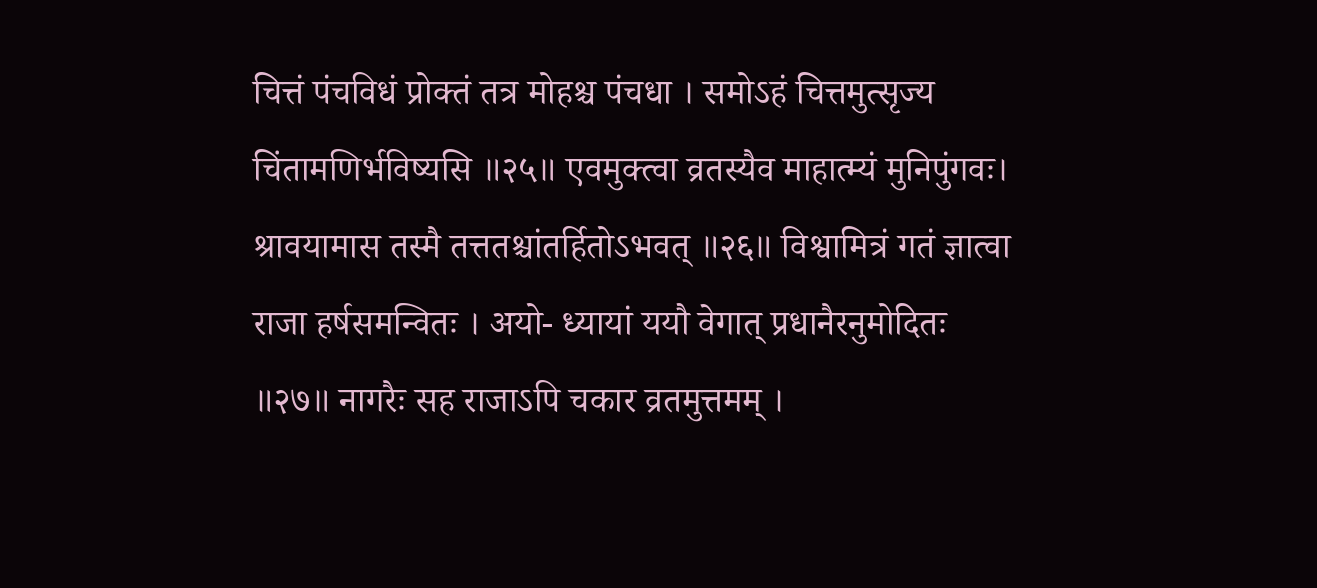चित्तं पंचविधं प्रोक्तं तत्र मोहश्च पंचधा । समोऽहं चित्तमुत्सृज्य चिंतामणिर्भविष्यसि ॥२५॥ एवमुक्त्वा व्रतस्यैव माहात्म्यं मुनिपुंगवः। श्रावयामास तस्मै तत्ततश्चांतर्हितोऽभवत् ॥२६॥ विश्वामित्रं गतं ज्ञात्वा राजा हर्षसमन्वितः । अयो- ध्यायां ययौ वेगात् प्रधानैरनुमोदितः ॥२७॥ नागरैः सह राजाऽपि चकार व्रतमुत्तमम् ।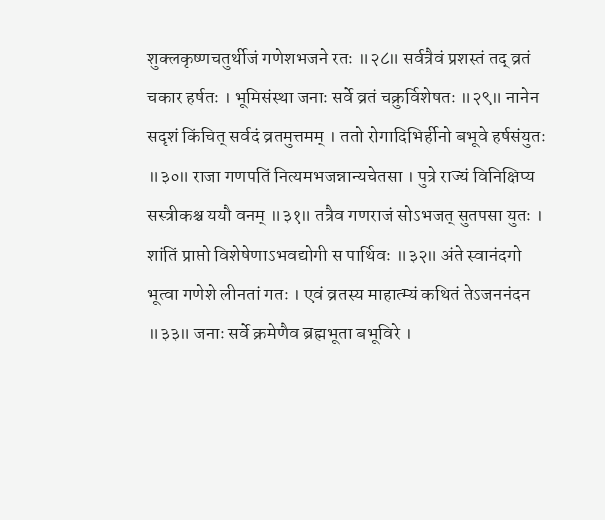शुक्लकृष्णचतुर्थीजं गणेशभजने रतः ॥२८॥ सर्वत्रैवं प्रशस्तं तद् व्रतं चकार हर्षतः । भूमिसंस्था जनाः सर्वे व्रतं चक्रुर्विशेषतः ॥२९॥ नानेन सदृशं किंचित् सर्वदं व्रतमुत्तमम् । ततो रोगादिभिर्हीनो बभूवे हर्षसंयुतः ॥३०॥ राजा गणपतिं नित्यमभजन्नान्यचेतसा । पुत्रे राज्यं विनिक्षिप्य सस्त्रीकश्च ययौ वनम् ॥३१॥ तत्रैव गणराजं सोऽभजत् सुतपसा युतः । शांतिं प्राप्तो विशेषेणाऽभवद्योगी स पार्थिवः ॥३२॥ अंते स्वानंदगो भूत्वा गणेशे लीनतां गतः । एवं व्रतस्य माहात्म्यं कथितं तेऽजननंदन ॥३३॥ जनाः सर्वे क्रमेणैव ब्रह्मभूता बभूविरे ।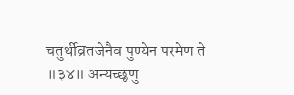चतुर्थीव्रतजेनैव पुण्येन परमेण ते ॥३४॥ अन्यच्छृणु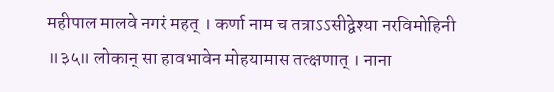महीपाल मालवे नगरं महत् । कर्णा नाम च तत्राऽऽसीद्वेश्या नरविमोहिनी ॥३५॥ लोकान् सा हावभावेन मोहयामास तत्क्षणात् । नाना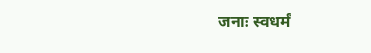जनाः स्वधर्मं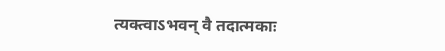त्यक्त्वाऽभवन् वै तदात्मकाः